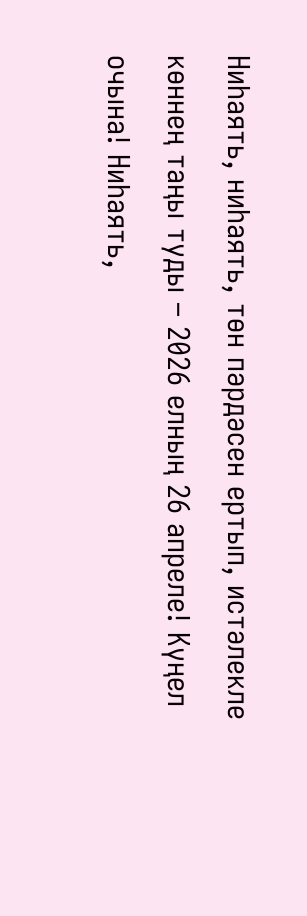Ниһаять, ниһаять, төн пәрдәсен ертып, истәлекле көннең таңы туды – 2026 елның 26 апреле! Күңел очына! Ниһаять,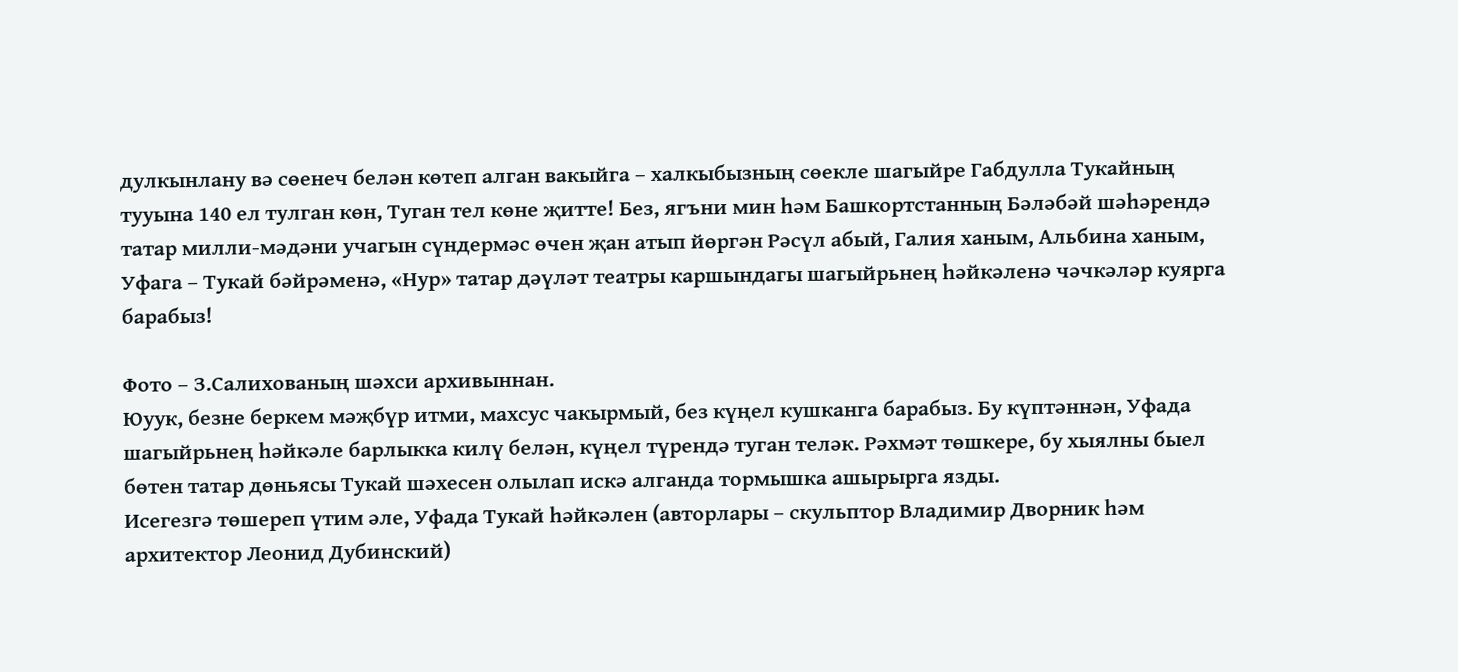дулкынлану вә сөенеч белән көтеп алган вакыйга – халкыбызның сөекле шагыйре Габдулла Тукайның тууына 140 ел тулган көн, Туган тел көне җитте! Без, ягъни мин һәм Башкортстанның Бәләбәй шәһәрендә татар милли-мәдәни учагын сүндермәс өчен җан атып йөргән Рәсүл абый, Галия ханым, Альбина ханым, Уфага – Тукай бәйрәменә, «Нур» татар дәүләт театры каршындагы шагыйрьнең һәйкәленә чәчкәләр куярга барабыз!

Фото – З.Салихованың шәхси архивыннан.
Юуук, безне беркем мәҗбүр итми, махсус чакырмый, без күңел кушканга барабыз. Бу күптәннән, Уфада шагыйрьнең һәйкәле барлыкка килү белән, күңел түрендә туган теләк. Рәхмәт төшкере, бу хыялны быел бөтен татар дөньясы Тукай шәхесен олылап искә алганда тормышка ашырырга язды.
Исегезгә төшереп үтим әле, Уфада Тукай һәйкәлен (авторлары – скульптор Владимир Дворник һәм архитектор Леонид Дубинский)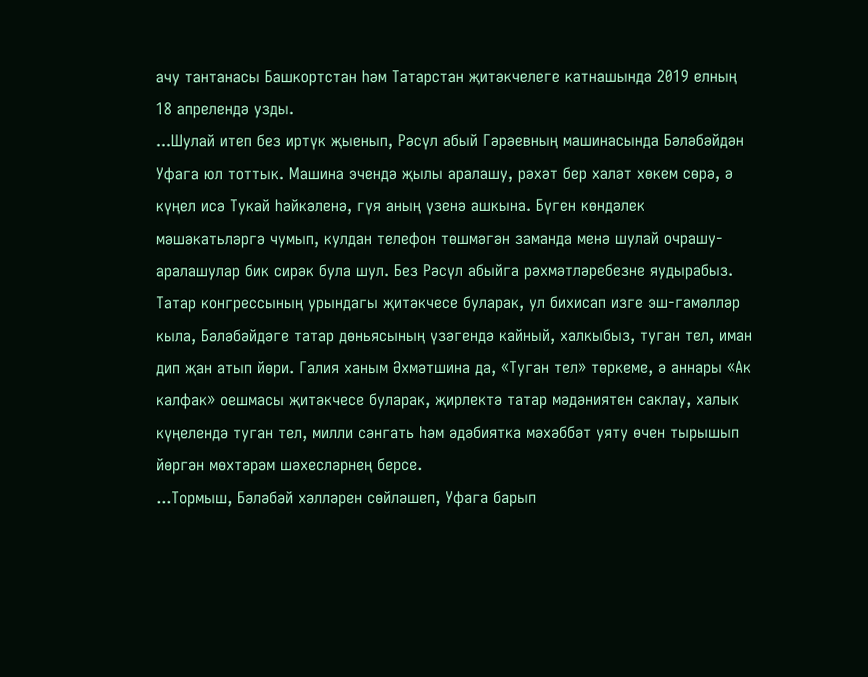ачу тантанасы Башкортстан һәм Татарстан җитәкчелеге катнашында 2019 елның 18 апрелендә узды.
...Шулай итеп без иртүк җыенып, Рәсүл абый Гәрәевның машинасында Бәләбәйдән Уфага юл тоттык. Машина эчендә җылы аралашу, рәхәт бер халәт хөкем сөрә, ә күңел исә Тукай һәйкәленә, гүя аның үзенә ашкына. Бүген көндәлек мәшәкатьләргә чумып, кулдан телефон төшмәгән заманда менә шулай очрашу-аралашулар бик сирәк була шул. Без Рәсүл абыйга рәхмәтләребезне яудырабыз. Татар конгрессының урындагы җитәкчесе буларак, ул бихисап изге эш-гамәлләр кыла, Бәләбәйдәге татар дөньясының үзәгендә кайный, халкыбыз, туган тел, иман дип җан атып йөри. Галия ханым Әхмәтшина да, «Туган тел» төркеме, ә аннары «Ак калфак» оешмасы җитәкчесе буларак, җирлектә татар мәдәниятен саклау, халык күңелендә туган тел, милли сәнгать һәм әдәбиятка мәхәббәт уяту өчен тырышып йөргән мөхтәрәм шәхесләрнең берсе.
...Тормыш, Бәләбәй хәлләрен сөйләшеп, Уфага барып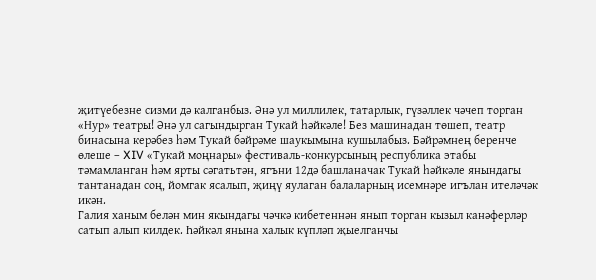җитүебезне сизми дә калганбыз. Әнә ул миллилек, татарлык, гүзәллек чәчеп торган «Нур» театры! Әнә ул сагындырган Тукай һәйкәле! Без машинадан төшеп, театр бинасына керәбез һәм Тукай бәйрәме шаукымына кушылабыз. Бәйрәмнең беренче өлеше – XIV «Тукай моңнары» фестиваль-конкурсының республика этабы тәмамланган һәм ярты сәгатьтән, ягъни 12дә башланачак Тукай һәйкәле янындагы тантанадан соң, йомгак ясалып, җиңү яулаган балаларның исемнәре игълан ителәчәк икән.
Галия ханым белән мин якындагы чәчкә кибетеннән янып торган кызыл канәферләр сатып алып килдек. Һәйкәл янына халык күпләп җыелганчы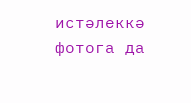истәлеккә фотога да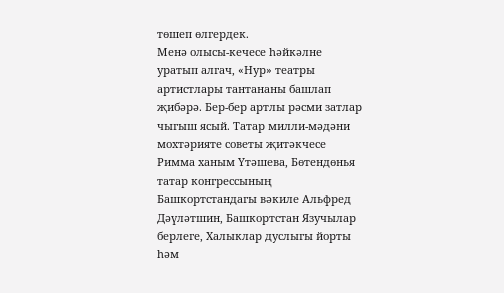төшеп өлгердек.
Менә олысы-кечесе һәйкәлне уратып алгач, «Нур» театры артистлары тантананы башлап җибәрә. Бер-бер артлы рәсми затлар чыгыш ясый. Татар милли-мәдәни мохтәрияте советы җитәкчесе Римма ханым Үтәшева, Бөтендөнья татар конгрессының Башкортстандагы вәкиле Альфред Дәүләтшин, Башкортстан Язучылар берлеге, Халыклар дуслыгы йорты һәм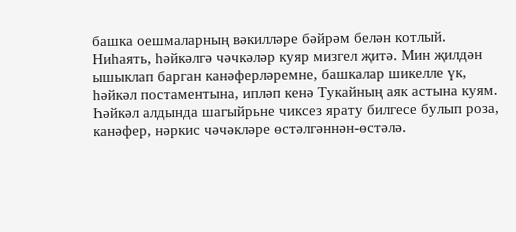башка оешмаларның вәкилләре бәйрәм белән котлый. Ниһаять, һәйкәлгә чәчкәләр куяр мизгел җитә. Мин җилдән ышыклап барган канәферләремне, башкалар шикелле үк, һәйкәл постаментына, ипләп кенә Тукайның аяк астына куям. Һәйкәл алдында шагыйрьне чиксез ярату билгесе булып роза, канәфер, нәркис чәчәкләре өстәлгәннән-өстәлә.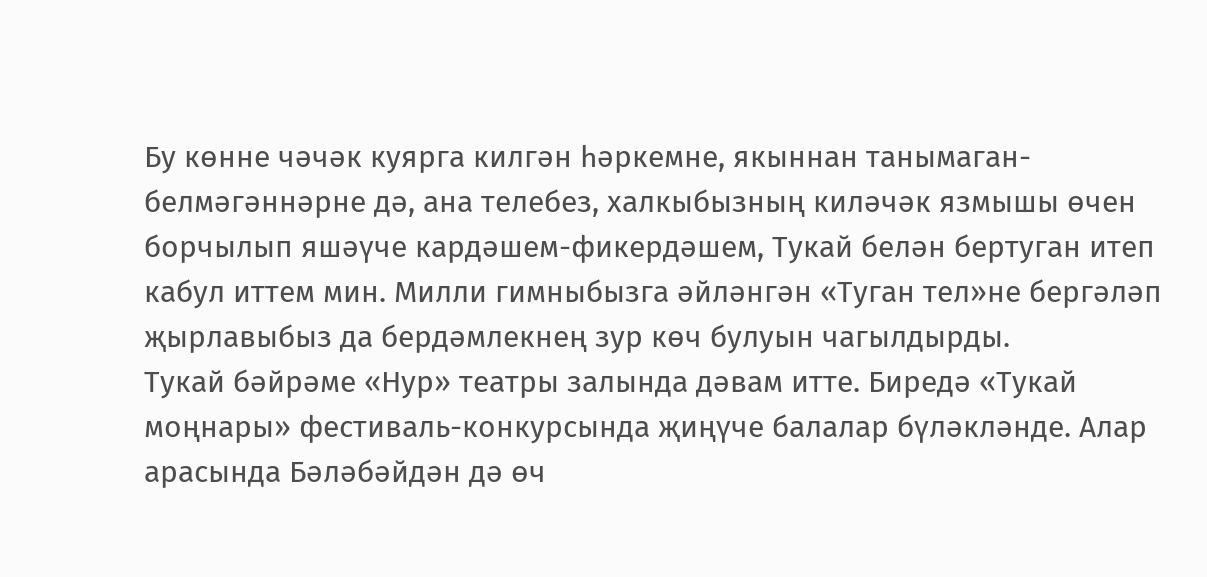Бу көнне чәчәк куярга килгән һәркемне, якыннан танымаган-белмәгәннәрне дә, ана телебез, халкыбызның киләчәк язмышы өчен борчылып яшәүче кардәшем-фикердәшем, Тукай белән бертуган итеп кабул иттем мин. Милли гимныбызга әйләнгән «Туган тел»не бергәләп җырлавыбыз да бердәмлекнең зур көч булуын чагылдырды.
Тукай бәйрәме «Нур» театры залында дәвам итте. Биредә «Тукай моңнары» фестиваль-конкурсында җиңүче балалар бүләкләнде. Алар арасында Бәләбәйдән дә өч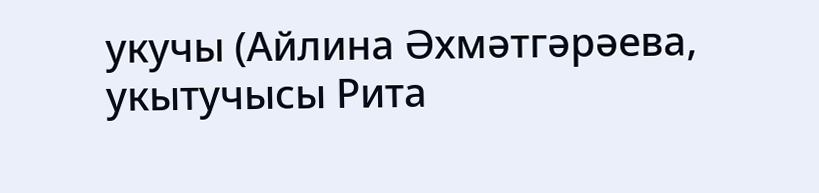укучы (Айлина Әхмәтгәрәева, укытучысы Рита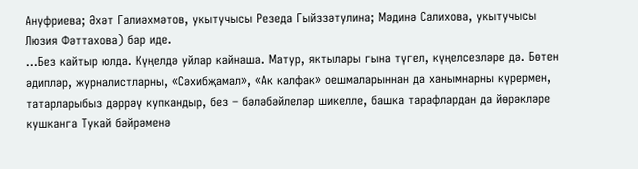Ануфриева; Әхәт Галиәхмәтов, укытучысы Резеда Гыйззәтулина; Мәдинә Салихова, укытучысы Люзия Фәттахова) бар иде.
...Без кайтыр юлда. Күңелдә уйлар кайнаша. Матур, яктылары гына түгел, күңелсезләре дә. Бөтен әдипләр, журналистларны, «Сәхибҗамал», «Ак калфак» оешмаларыннан да ханымнарны күрермен, татарларыбыз дәррәү купкандыр, без – бәләбәйлеләр шикелле, башка тарафлардан да йөрәкләре кушканга Тукай бәйрәменә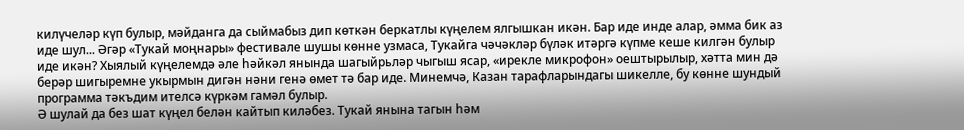килүчеләр күп булыр, мәйданга да сыймабыз дип көткән беркатлы күңелем ялгышкан икән. Бар иде инде алар, әмма бик аз иде шул... Әгәр «Тукай моңнары» фестивале шушы көнне узмаса, Тукайга чәчәкләр бүләк итәргә күпме кеше килгән булыр иде икән? Хыялый күңелемдә әле һәйкәл янында шагыйрьләр чыгыш ясар, «ирекле микрофон» оештырылыр, хәтта мин дә берәр шигыремне укырмын дигән нәни генә өмет тә бар иде. Минемчә, Казан тарафларындагы шикелле, бу көнне шундый программа тәкъдим ителсә күркәм гамәл булыр.
Ә шулай да без шат күңел белән кайтып киләбез. Тукай янына тагын һәм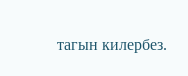тагын килербез.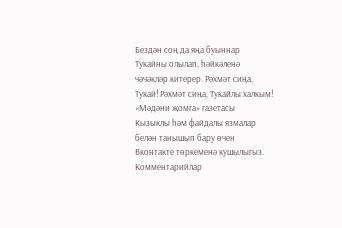Бездән соң да яңа буыннар Тукайны олылап, һәйкәленә чәчәкләр китерер. Рәхмәт сиңа, Тукай! Рәхмәт сиңа, Тукайлы халкым!
«Мәдәни җомга» газетасы
Кызыклы һәм файдалы язмалар белән танышып бару өчен Вконтакте төркеменә кушылыгыз.
Комментарийлар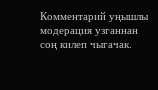Комментарий уңышлы модерация узганнан соң килеп чыгачак.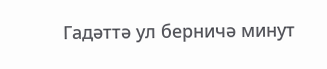Гадәттә ул берничә минут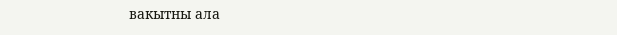вакытны ала